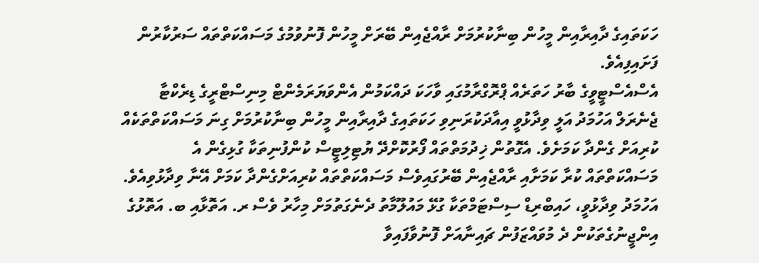ހަކަތައިގެ ދާއިރާއިން މީހުން ބިނާކުރުމަށް ރާއްޖެއިން ބޭރަށް މީހުން ފޮނުވުމުގެ މަސައްކަތްތައް ސަރުކާރުން ފަށައިފިއެވެ.
އެސްއެސްޓީވީގެ ބާރު ހަތަރެއް ޕްރޮގްރާމުގައި ވާހަކަ ދައްކަމުން އެންވަޔަރަމެންޓް މިނިސްޓްރީގެ ޑިރެކްޓާ ޖެނެރަލް އަހުމަދު އަލީ ވިދާޅުވީ އިއާދަކުރަނިވި ހަކަތައިގެ ދާއިރާއިން މީހުން ބިނާކުރުމަށް ގިނަ މަސައްކަތްތަކެއް ކުރިއަށް ގެންދާ ކަމަށެވެ. އެގޮތުން ޚިދުމަތްތައް ފޯރުކޮށްދޭ ޔުޓިލިޓީސް ކުންފުނިތަކާ ގުޅިގެން އެ މަސައްކަތްތައް ކުރާ ކަމަށާއި ރާއްޖެއިން ބޭރުގައިވެސް މަސައްކަތްތައް ކުރިއަށްގެންދާ ކަމަށް އޭނާ ވިދާޅުވިއެވެ.
އަހުމަދު ވިދާޅުވީ، ހައިބްރިޑް ސިސްޓަމްތަކާ ގުޅޭ މައުލޫމާތު ދެނެގަތުމަށް މިހާރު ވެސް ރ. އަތޮޅާއި ބ. އަތޮޅުގެ އިންޖީނުގެތަކުން ދެ މުވައްޒަފުން ޗައިނާއަށް ފޮނުވާފައިވާ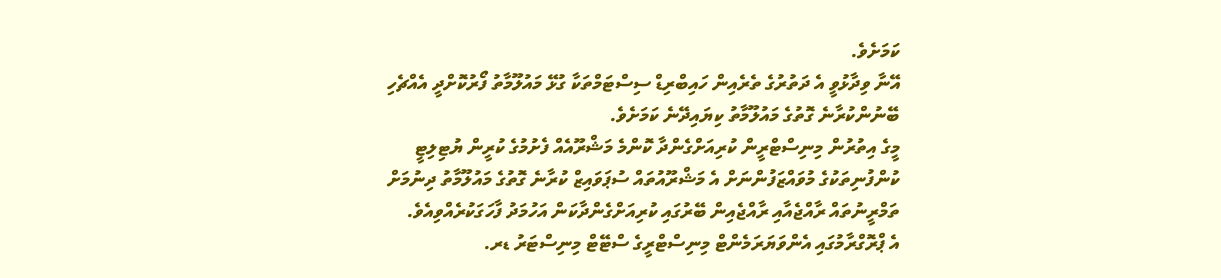ކަމަށެވެ.
އޭނާ ވިދާޅުވީ އެ ދަތުރުގެ ތެރެއިން ހައިބްރިޑް ސިސްޓަމްތަކާ ގުޅޭ މައުލޫމާތު ފޯރުކޮށްދީ އެއްޗެހި ބޭނުންކުރާނެ ގޮތުގެ މައުލޫމާތު ކިޔައިދޭނެ ކަމަށެވެ.
މީގެ އިތުރުން މިނިސްޓްރީން ކުރިއަށްގެންދާ ކޮންމެ މަޝްރޫއެއް ފެށުމުގެ ކުރީން ޔުޓިލިޓީ ކުންފުނިތަކުގެ މުވައްޒަފުންނަށް އެ މަޝްރޫއުތައް ސުޕަވައިޒް ކުރާނެ ގޮތުގެ މައުލޫމާތު ދިނުމަށް ތަމްރީނުތައް ރާއްޖެއާއި ރާއްޖެއިން ބޭރުގައި ކުރިއަށްގެންދާކަން އަހުމަދު ފާހަގަކުރެއްވިއެވެ.
އެ ޕްރޮގްރާމުގައި އެންވަޔަރަމެންޓް މިނިސްޓްރީގެ ސްޓޭޓް މިނިސްޓަރު ޑރ.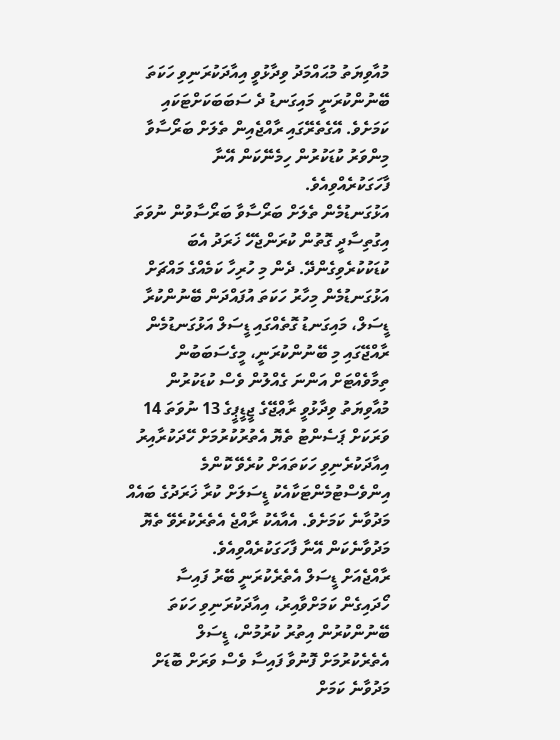މުއާވިޔަތު މުޙައްމަދު ވިދާޅުވީ އިއާދަކުރަނިވި ހަކަތަ ބޭނުންކުރަނީ މައިގަނޑު ދެ ސަބަބަކަށްޓަކައި ކަމަށެވެ. އޭގެތެރޭގައި ރާއްޖެއިން ތެލަށް ބަރޯސާވާ މިންވަރު ކުޑަކުރުން ހިމެނޭކަން އޭނާ ފާހަގަކުރެއްވިއެވެ.
އަޅުގަނޑުމެން ތެލަށް ބަރޯސާވާ ބަރޯސާވުން ނުވަތަ އިގުތިސާދީ ގޮތުން ކުރަންޖެހޭ ޚަރަދު އެބަ ކުޑަކުކުރެވިގެންދޭ. ދެން މި ހުރިހާ ކަމެއްގެ މައްޗަށް އަޅުގަނޑުމެން މިހާރު ހަކަތަ އުފައްދަން ބޭނުންކުރާ ޑީސަލް، މައިގަނޑު ގޮތެއްގައި ޑީސަލް އަޅުގަނޑުމެން ރާއްޖޭގައި މި ބޭނުންކުރަނީ، މީގެސަބަބުން ތިމާވެއްޓަށް އަންނަ ގެއްލުން ވެސް ކުޑަކުރުން
މުއާވިޔަތު ވިދާޅުވީ ރާޢްޖޭގެ ޖީޑީޕީގެ 13 ނުވަތަ 14 ވަރަކަށް ޕަސެންޓު ތެޔޮ އެތުރުކުރުމަށް ހޭދަކުރާއިރު އިއާދަކުރެނިވި ހަކަތައަށް ކުރެވޭ ކޮންމެ އިންވެސްޓުމެންޓަކާއެކު ޑީސަލަށް ކުރާ ޚަރަދުގެ ބައެއް މަދުވާނެ ކަމަށެވެ. އެއާއެކު ރާއްޖެ އެތެރެކުރެވޭ ތެޔޮ މަދުވާނެކަން އޭނާ ފާހަގަކުރެއްވިއެވެ.
ރާއްޖެއަށް ޑީސަލް އެތެރެކުރަނީ ބޭރު ފައިސާ ހޯދައިގެން ކަމަށްވާއިރު، އިއާދަކުރަނިވި ހަކަތަ ބޭނުންކުރުން އިތުރު ކުރުމުން، ޑީސަލް އެތެރެކުރުމަށް ފޮނުވާ ފައިސާ ވެސް ވަރަށް ބޮޑަށް މަދުވާނެ ކަމަށް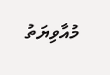މުއާވިޔަތު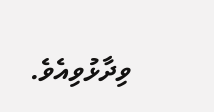ވިދާޅުވިއެވެ.